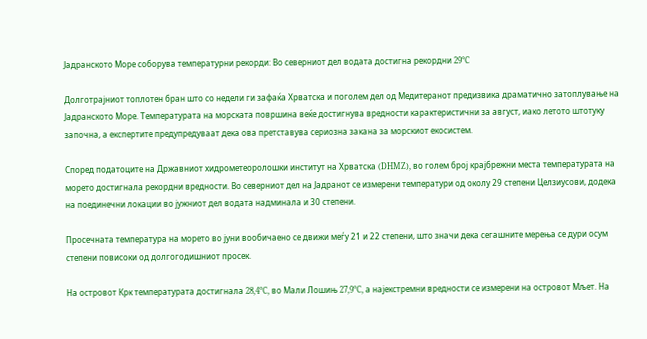Јадранското Море соборува температурни рекорди: Во северниот дел водата достигна рекордни 29°C

Долготрајниот топлотен бран што со недели ги зафаќа Хрватска и поголем дел од Медитеранот предизвика драматично затоплување на Јадранското Море. Температурата на морската површина веќе достигнува вредности карактеристични за август, иако летото штотуку започна, а експертите предупредуваат дека ова претставува сериозна закана за морскиот екосистем.

Според податоците на Државниот хидрометеоролошки институт на Хрватска (DHMZ), во голем број крајбрежни места температурата на морето достигнала рекордни вредности. Во северниот дел на Јадранот се измерени температури од околу 29 степени Целзиусови, додека на поединечни локации во јужниот дел водата надминала и 30 степени.

Просечната температура на морето во јуни вообичаено се движи меѓу 21 и 22 степени, што значи дека сегашните мерења се дури осум степени повисоки од долгогодишниот просек.

На островот Крк температурата достигнала 28,4°C, во Мали Лошињ 27,9°C, а најекстремни вредности се измерени на островот Мљет. На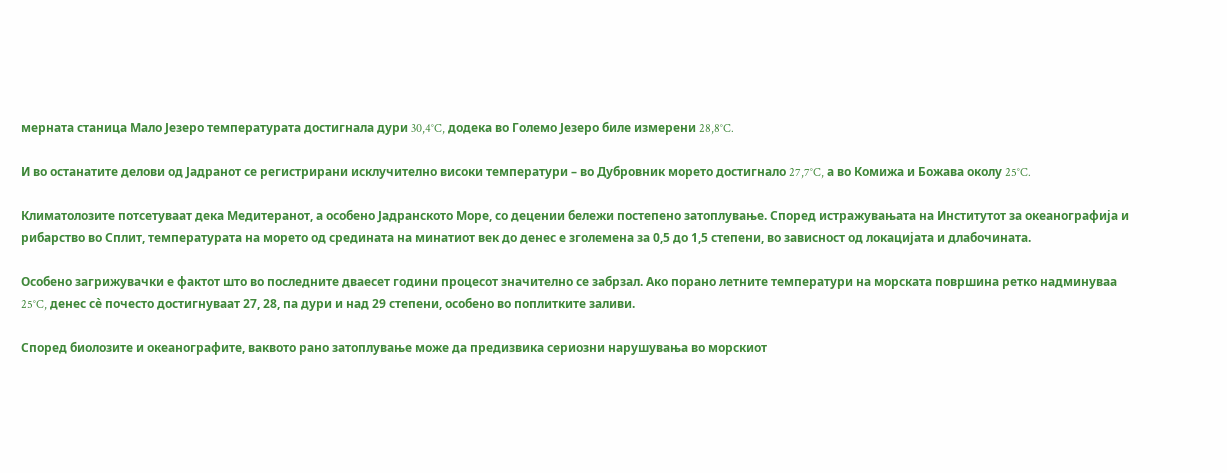мерната станица Мало Језеро температурата достигнала дури 30,4°C, додека во Големо Језеро биле измерени 28,8°C.

И во останатите делови од Јадранот се регистрирани исклучително високи температури – во Дубровник морето достигнало 27,7°C, а во Комижа и Божава околу 25°C.

Климатолозите потсетуваат дека Медитеранот, а особено Јадранското Море, со децении бележи постепено затоплување. Според истражувањата на Институтот за океанографија и рибарство во Сплит, температурата на морето од средината на минатиот век до денес е зголемена за 0,5 до 1,5 степени, во зависност од локацијата и длабочината.

Особено загрижувачки е фактот што во последните дваесет години процесот значително се забрзал. Ако порано летните температури на морската површина ретко надминуваа 25°C, денес сè почесто достигнуваат 27, 28, па дури и над 29 степени, особено во поплитките заливи.

Според биолозите и океанографите, ваквото рано затоплување може да предизвика сериозни нарушувања во морскиот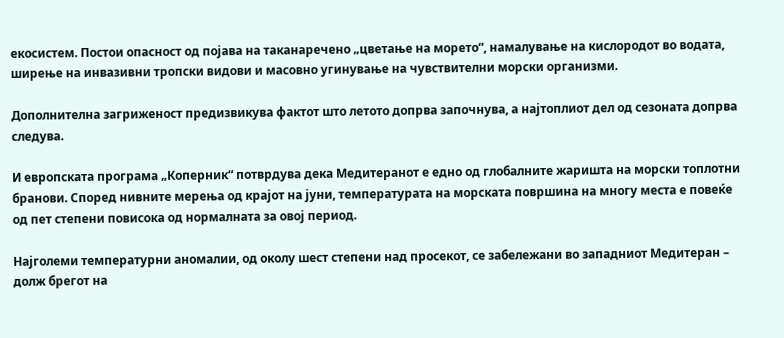екосистем. Постои опасност од појава на таканаречено „цветање на морето“, намалување на кислородот во водата, ширење на инвазивни тропски видови и масовно угинување на чувствителни морски организми.

Дополнителна загриженост предизвикува фактот што летото допрва започнува, а најтоплиот дел од сезоната допрва следува.

И европската програма „Коперник“ потврдува дека Медитеранот е едно од глобалните жаришта на морски топлотни бранови. Според нивните мерења од крајот на јуни, температурата на морската површина на многу места е повеќе од пет степени повисока од нормалната за овој период.

Најголеми температурни аномалии, од околу шест степени над просекот, се забележани во западниот Медитеран – долж брегот на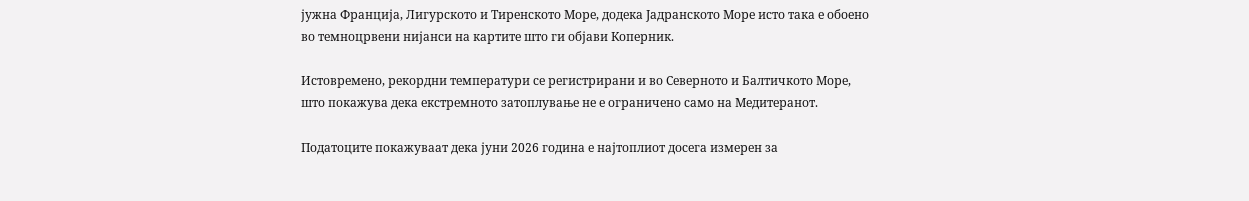јужна Франција, Лигурското и Тиренското Море, додека Јадранското Море исто така е обоено во темноцрвени нијанси на картите што ги објави Коперник.

Истовремено, рекордни температури се регистрирани и во Северното и Балтичкото Море, што покажува дека екстремното затоплување не е ограничено само на Медитеранот.

Податоците покажуваат дека јуни 2026 година е најтоплиот досега измерен за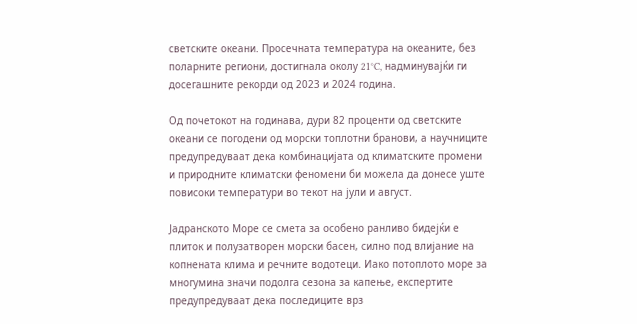светските океани. Просечната температура на океаните, без поларните региони, достигнала околу 21°C, надминувајќи ги досегашните рекорди од 2023 и 2024 година.

Од почетокот на годинава, дури 82 проценти од светските океани се погодени од морски топлотни бранови, а научниците предупредуваат дека комбинацијата од климатските промени и природните климатски феномени би можела да донесе уште повисоки температури во текот на јули и август.

Јадранското Море се смета за особено ранливо бидејќи е плиток и полузатворен морски басен, силно под влијание на копнената клима и речните водотеци. Иако потоплото море за многумина значи подолга сезона за капење, експертите предупредуваат дека последиците врз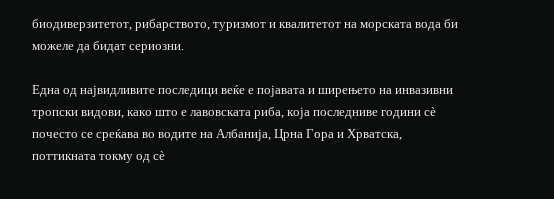биодиверзитетот, рибарството, туризмот и квалитетот на морската вода би можеле да бидат сериозни.

Една од највидливите последици веќе е појавата и ширењето на инвазивни тропски видови, како што е лавовската риба, која последниве години сè почесто се среќава во водите на Албанија, Црна Гора и Хрватска, поттикната токму од сè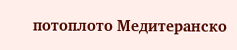потоплото Медитеранско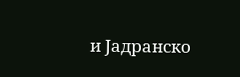и Јадранско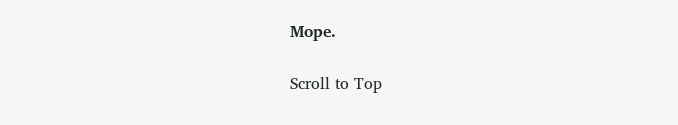Море.

Scroll to Top